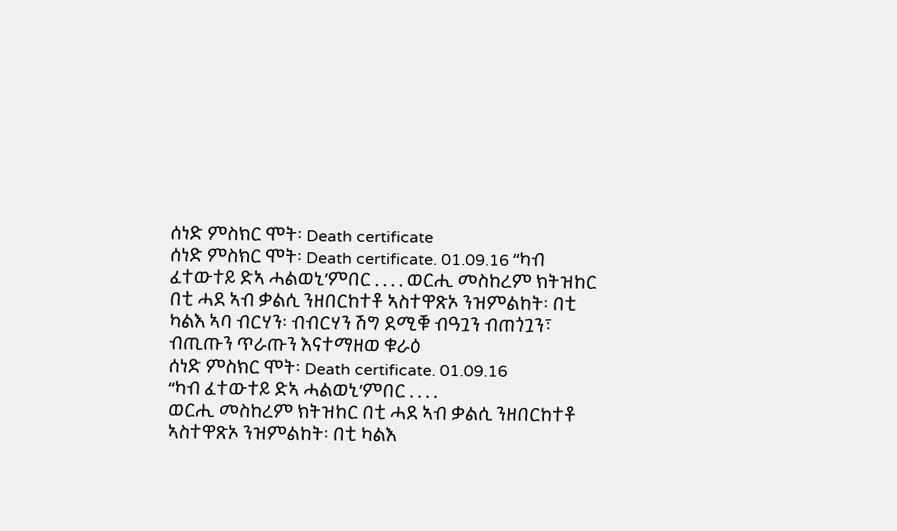ሰነድ ምስክር ሞት፡ Death certificate
ሰነድ ምስክር ሞት፡ Death certificate. 01.09.16 “ካብ ፈተውተይ ድኣ ሓልወኒ’ምበር . . . . ወርሒ መስከረም ክትዝከር በቲ ሓደ ኣብ ቃልሲ ንዘበርከተቶ ኣስተዋጽኦ ንዝምልከት፡ በቲ ካልእ ኣባ ብርሃን፡ ብብርሃን ሽግ ደሚቑ ብዓጓን ብጠጎጓን፣ ብጢጡን ጥራጡን እናተማዘወ ቁራዕ
ሰነድ ምስክር ሞት፡ Death certificate. 01.09.16
“ካብ ፈተውተይ ድኣ ሓልወኒ’ምበር . . . .
ወርሒ መስከረም ክትዝከር በቲ ሓደ ኣብ ቃልሲ ንዘበርከተቶ ኣስተዋጽኦ ንዝምልከት፡ በቲ ካልእ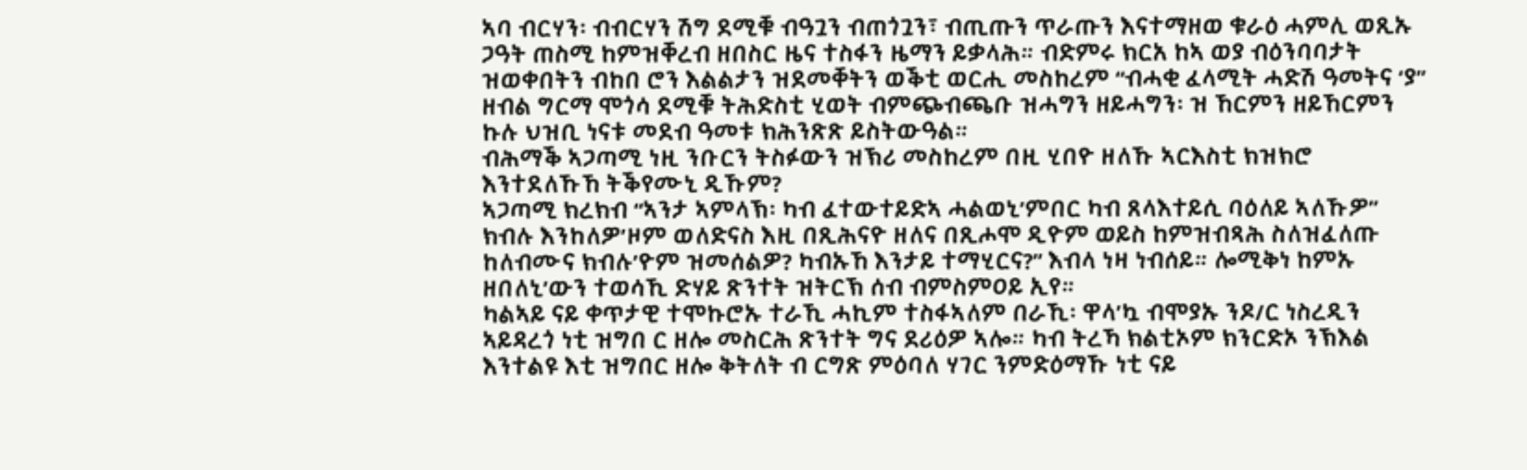ኣባ ብርሃን፡ ብብርሃን ሽግ ደሚቑ ብዓጓን ብጠጎጓን፣ ብጢጡን ጥራጡን እናተማዘወ ቁራዕ ሓምሊ ወጺኡ ጋዓት ጠስሚ ከምዝቐረብ ዘበስር ዜና ተስፋን ዜማን ይቃላሕ። ብድምሩ ክርአ ከኣ ወያ ብዕንባባታት ዝወቀበትን ብከበ ሮን እልልታን ዝደመቐትን ወቕቲ ወርሒ መስከረም “ብሓቂ ፈላሚት ሓድሽ ዓመትና ‘ያ” ዘብል ግርማ ሞጎሳ ደሚቑ ትሕድስቲ ሂወት ብምጭብጫቡ ዝሓግን ዘይሓግን፡ ዝ ኸርምን ዘይኸርምን ኩሉ ህዝቢ ነናቱ መደብ ዓመቱ ክሕንጽጽ ይስትውዓል።
ብሕማቕ ኣጋጣሚ ነዚ ንቡርን ትስፉውን ዝኽሪ መስከረም በዚ ሂበዮ ዘለኹ ኣርእስቲ ክዝክሮ እንተደለኹኸ ትቕየሙኒ ዲኹም?
ኣጋጣሚ ክረክብ “ኣንታ ኣምላኽ፡ ካብ ፈተውተይድኣ ሓልወኒ’ምበር ካብ ጸላእተይሲ ባዕለይ ኣለኹዎ” ክብሉ እንከለዎ’ዞም ወለድናስ እዚ በጺሕናዮ ዘለና በጺሖሞ ዲዮም ወይስ ከምዝብጻሕ ስለዝፈለጡ ከለብሙና ክብሉ’ዮም ዝመሰልዎ? ካብኡኸ እንታይ ተማሂርና?” እብላ ነዛ ነብሰይ። ሎሚቅነ ከምኡ ዘበለኒ’ውን ተወሳኺ ድሃይ ጽንተት ዝትርኽ ሰብ ብምስምዐይ ኢየ።
ካልኣይ ናይ ቀጥታዊ ተሞኩሮኡ ተራኺ ሓኪም ተስፋኣለም በራኺ፡ ዋላ’ኳ ብሞያኡ ንዶ/ር ነስረዲን ኣይዳረጎ ነቲ ዝግበ ር ዘሎ መስርሕ ጽንተት ግና ደሪዕዎ ኣሎ። ካብ ትረኻ ክልቲኦም ክንርድኦ ንኽእል እንተልዩ እቲ ዝግበር ዘሎ ቅትለት ብ ርግጽ ምዕባለ ሃገር ንምድዕማኹ ነቲ ናይ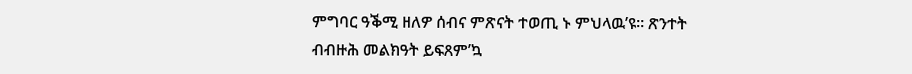ምግባር ዓቕሚ ዘለዎ ሰብና ምጽናት ተወጢ ኑ ምህላዉ’ዩ። ጽንተት ብብዙሕ መልክዓት ይፍጸም’ኳ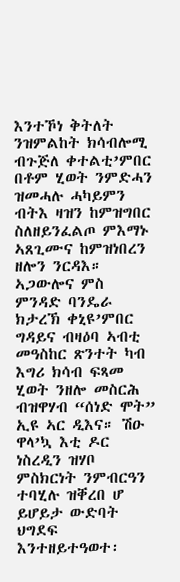እንተኾነ ቅትለት ንዝምልከት ክሳብሎሚ ብጉጅለ ቀተልቲ’ምበር በቶም ሂወት ንምድሓን ዝመሓሉ ሓካይምን ብትእ ዛዝን ከምዝግበር ስለዘይንፈልጦ ምእማኑ ኣጸጊሙና ከምዝነበረን ዘሎን ንርዳእ።
ኣጋውሎና ምስ ምንዳድ ባንዴራ ክታረኽ ቀኒዩ’ምበር ግዳይና ብዛዕባ ኣብቲ መዓስከር ጽንተት ካብ እግሪ ክሳብ ፍጻመ ሂወት ንዘሎ መስርሕ ብዝዋሃብ “ሰነድ ሞት” ኢዩ ኣር ዲእና። ሽዑ ዋላ’ኳ እቲ ዶር ነስረዲን ዝሃቦ ምስክርነት ንምብርዓን ተባሂሉ ዝቐረበ ሆ ይሆይታ ውድባት ህግደፍ እንተዘይተዓወተ፡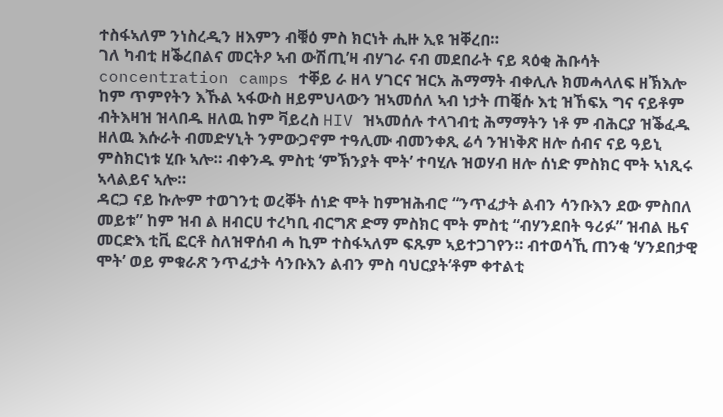ተስፋኣለም ንነስረዲን ዘእምን ብቑዕ ምስ ክርነት ሒዙ ኢዩ ዝቐረበ።
ገለ ካብቲ ዘቕረበልና መርትዖ ኣብ ውሽጢ’ዛ ብሃገራ ናብ መደበራት ናይ ጻዕቂ ሕቡሳት concentration camps ተቐይ ራ ዘላ ሃገርና ዝርአ ሕማማት ብቀሊሉ ክመሓላለፍ ዘኽእሎ ከም ጥምየትን እኹል ኣፋውስ ዘይምህላውን ዝኣመሰለ ኣብ ነታት ጠቒሱ እቲ ዝኸፍአ ግና ናይቶም ብትእዛዝ ዝላበዱ ዘለዉ ከም ቫይረስ HIV ዝኣመሰሉ ተላገብቲ ሕማማትን ነቶ ም ብሕርያ ዝቕፈዱ ዘለዉ እሱራት ብመድሃኒት ንምውጋኖም ተዓሊሙ ብመንቀጺ ሬሳ ንዝነቅጽ ዘሎ ሰብና ናይ ዓይኒ ምስክርነቱ ሂቡ ኣሎ። ብቀንዱ ምስቲ ‘ምኽንያት ሞት’ ተባሂሉ ዝወሃብ ዘሎ ሰነድ ምስክር ሞት ኣነጺሩ ኣላልይና ኣሎ።
ዳርጋ ናይ ኩሎም ተወገንቲ ወረቐት ሰነድ ሞት ከምዝሕብሮ “ንጥፈታት ልብን ሳንቡእን ደው ምስበለ መይቱ” ከም ዝብ ል ዘብርሀ ተረካቢ ብርግጽ ድማ ምስክር ሞት ምስቲ “ብሃንደበት ዓሪፉ” ዝብል ዜና መርድእ ቲቪ ፎርቶ ስለዝዋሰብ ሓ ኪም ተስፋኣለም ፍጹም ኣይተጋገየን። ብተወሳኺ ጠንቂ ‘ሃንደበታዊ ሞት’ ወይ ምቁራጽ ንጥፈታት ሳንቡእን ልብን ምስ ባህርያት’ቶም ቀተልቲ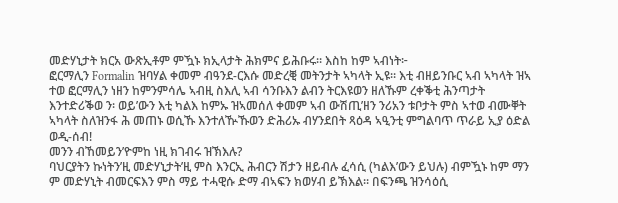መድሃኒታት ክርአ ውጽኢቶም ምዃኑ ክኢላታት ሕክምና ይሕቡሩ። እስከ ከም ኣብነት፦
ፎርማሊን Formalin ዝባሃል ቀመም ብዓንደ-ርእሱ መድረቒ መትንታት ኣካላት ኢዩ። እቲ ብዘይንቡር ኣብ ኣካላት ዝኣ ተወ ፎርማሊን ነዘን ከምንምሳሌ ኣብዚ ስእሊ ኣብ ሳንቡእን ልብን ትርእዩወን ዘለኹም ረቀቕቲ ሕንጣታት እንተድሪቕወ ን፡ ወይ’ውን እቲ ካልእ ከምኡ ዝኣመሰለ ቀመም ኣብ ውሽጢ’ዘን ንሪአን ቱቦታት ምስ ኣተወ ብሙቐት ኣካላት ስለዝንፋ ሕ መጠኑ ወሲኹ እንተለዂኹወን ድሕሪኡ ብሃንደበት ጻዕዳ ኣዒንቲ ምግልባጥ ጥራይ ኢያ ዕድል ወዲ-ሰብ!
መንን ብኸመይን’ዮምከ ነዚ ክገብሩ ዝኽእሉ?
ባህርያትን ኩነትን’ዚ መድሃኒታት’ዚ ምስ እንርኢ ሕብርን ሽታን ዘይብሉ ፈሳሲ (ካልእ’ውን ይህሉ) ብምዃኑ ከም ማን ም መድሃኒት ብመርፍእን ምስ ማይ ተሓዊሱ ድማ ብኣፍን ክወሃብ ይኽእል። በፍንጫ ዝንሳዕሲ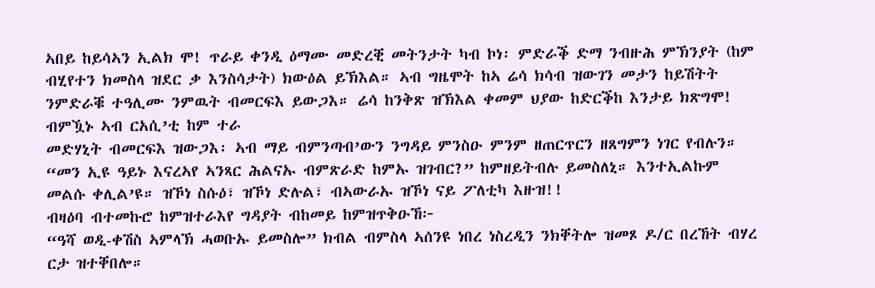ኣበይ ከይሳኣን ኢልክ ሞ! ጥራይ ቀንዲ ዕማሙ መድረቒ መትንታት ካብ ኮነ፡ ምድራቕ ድማ ንብዙሕ ምኽንያት (ከም ብሂየተን ክመስላ ዝደር ቃ እንስሳታት) ክውዕል ይኽእል። ኣብ ግዜሞት ከኣ ሬሳ ክሳብ ዝውገን መታን ከይሽትት ንምድራቑ ተዓሊሙ ንምዉት ብመርፍእ ይውጋእ። ሬሳ ከንቅጽ ዝኽእል ቀመም ህያው ከድርቕከ እንታይ ክጽግሞ! ብምዃኑ ኣብ ርአሲ’ቲ ከም ተራ
መድሃኒት ብመርፍእ ዝውጋእ፡ ኣብ ማይ ብምንጣብ’ውን ንግዳይ ምንስዑ ምንም ዘጠርጥርን ዘጸግምን ነገር የብሉን።
“መን ኢዩ ዓይኑ እናረኣየ ኣንጻር ሕልናኡ ብምጽራድ ከምኡ ዝገብር?” ከምዘይትብሉ ይመስለኒ። እንተኢልኩም መልሱ ቀሊል’ዩ። ዝኾነ ስሱዕ፣ ዝኾነ ድሉል፣ ብኣውራኡ ዝኾነ ናይ ፖለቲካ እዙዝ!!
ብዛዕባ ብተመኩሮ ከምዝተራእየ ግዳያት ብከመይ ከምዝጥቅዑኸ፦
“ዓሻ ወዲ-ቀሽስ ኣምላኽ ሓወቡኡ ይመስሎ” ክብል ብምስላ ኣሰንዩ ነበረ ነስረዲን ንክቐትሎ ዝመጾ ዶ/ር በረኸት ብሃረ ርታ ዝተቐበሎ።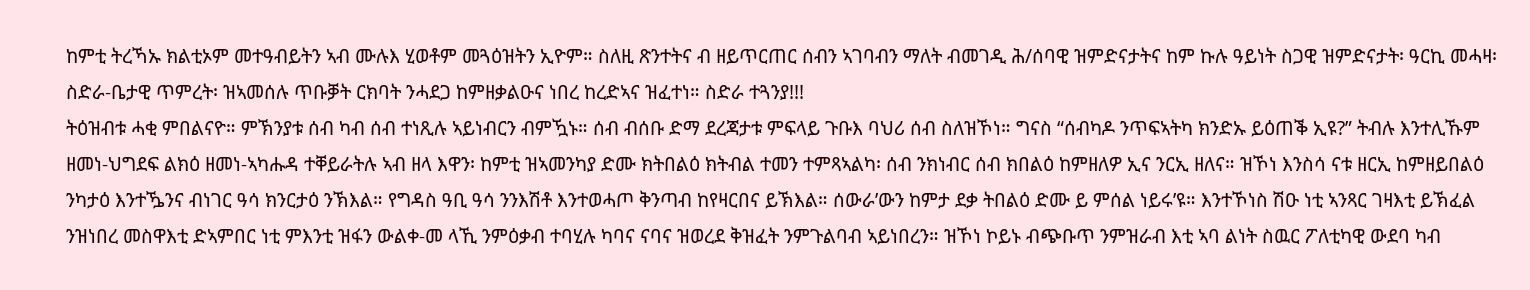ከምቲ ትረኻኡ ክልቲኦም መተዓብይትን ኣብ ሙሉእ ሂወቶም መጓዕዝትን ኢዮም። ስለዚ ጽንተትና ብ ዘይጥርጠር ሰብን ኣገባብን ማለት ብመገዲ ሕ/ሰባዊ ዝምድናታትና ከም ኩሉ ዓይነት ስጋዊ ዝምድናታት፡ ዓርኪ መሓዛ፡ ስድራ-ቤታዊ ጥምረት፡ ዝኣመሰሉ ጥቡቓት ርክባት ንሓደጋ ከምዘቃልዑና ነበረ ከረድኣና ዝፈተነ። ስድራ ተጓንያ!!!
ትዕዝብቱ ሓቂ ምበልናዮ። ምኽንያቱ ሰብ ካብ ሰብ ተነጺሉ ኣይነብርን ብምዃኑ። ሰብ ብሰቡ ድማ ደረጃታቱ ምፍላይ ጉቡእ ባህሪ ሰብ ስለዝኾነ። ግናስ “ሰብካዶ ንጥፍኣትካ ክንድኡ ይዕጠቕ ኢዩ?” ትብሉ እንተሊኹም ዘመነ-ህግደፍ ልክዕ ዘመነ-ኣካሑዳ ተቐይራትሉ ኣብ ዘላ እዋን፡ ከምቲ ዝኣመንካያ ድሙ ክትበልዕ ክትብል ተመን ተምጻኣልካ፡ ሰብ ንክነብር ሰብ ክበልዕ ከምዘለዎ ኢና ንርኢ ዘለና። ዝኾነ እንስሳ ናቱ ዘርኢ ከምዘይበልዕ ንካታዕ እንተዄንና ብነገር ዓሳ ክንርታዕ ንኽእል። የግዳስ ዓቢ ዓሳ ንንእሽቶ እንተወሓጦ ቅንጣብ ከየዛርበና ይኽእል። ሰውራ’ውን ከምታ ደቃ ትበልዕ ድሙ ይ ምሰል ነይሩ’ዩ። እንተኾነስ ሽዑ ነቲ ኣንጻር ገዛእቲ ይኽፈል ንዝነበረ መስዋእቲ ድኣምበር ነቲ ምእንቲ ዝፋን ውልቀ-መ ላኺ ንምዕቃብ ተባሂሉ ካባና ናባና ዝወረደ ቅዝፈት ንምጉልባብ ኣይነበረን። ዝኾነ ኮይኑ ብጭቡጥ ንምዝራብ እቲ ኣባ ልነት ስዉር ፖለቲካዊ ውደባ ካብ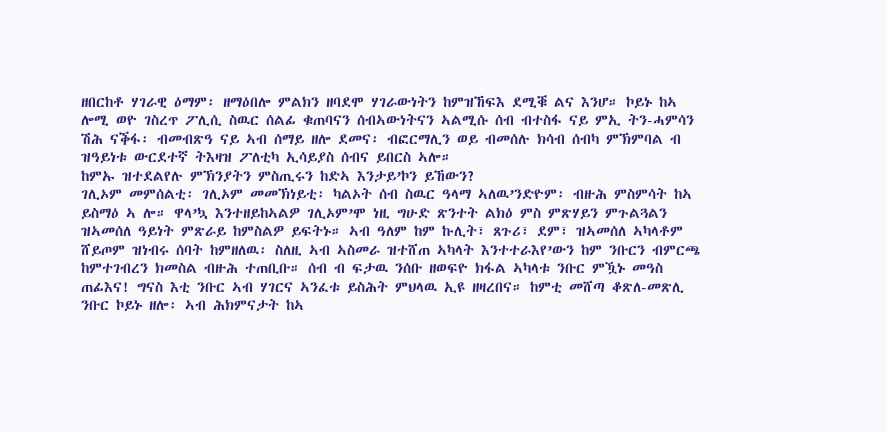ዘበርከቶ ሃገራዊ ዕማም፡ ዘማዕበሎ ምልክን ዘባደሞ ሃገራውነትን ከምዝኸፍእ ደሚቑ ልና እንሆ። ኮይኑ ከኣ ሎሚ ወዮ ገስረጥ ፖሊሲ ስዉር ሰልፊ ቁጠባናን ሰብኣውነትናን ኣልሚሱ ሰብ ብተስፋ ናይ ምኢ ትን-ሓምሳን ሽሕ ናቕፋ፡ ብመብጽዓ ናይ ኣብ ሰማይ ዘሎ ደመና፡ ብፎርማሊን ወይ ብመሰሉ ክሳብ ሰብካ ምኽምባል ብ ዝዓይነቱ ውርደተኛ ትእዛዝ ፖለቲካ ኢሳይያስ ሰብና ይበርስ ኣሎ።
ከምኡ ዝተደልየሉ ምኽንያትን ምስጢሩን ከድኣ እንታይ’ኮን ይኸውን?
ገሊኦም መምሰልቲ፡ ገሊኦም መመኽነይቲ፡ ካልኦት ሰብ ስዉር ዓላማ ኣለዉ’ንድዮም፡ ብዙሕ ምስምሳት ከኣ ይስማዕ ኣ ሎ። ዋላ’ኳ እንተዘይከኣልዎ ገሊኦም’ሞ ነዚ ግሁድ ጽንተት ልክዕ ምስ ምጽሃይን ምጉልጓልን ዝኣመሰለ ዓይነት ምጽራይ ከምስልዎ ይፍትኑ። ኣብ ዓለም ከም ኩሊት፣ ጸጉሪ፣ ደም፣ ዝኣመሰለ ኣካላቶም ሸይጦም ዝነብሩ ሰባት ከምዘለዉ፡ ስለዚ ኣብ ኣስመራ ዝተሸጠ ኣካላት እንተተራእየ’ውን ከም ንቡርን ብምርጫ ከምተገብረን ክመስል ብዙሕ ተጠቢቡ። ሰብ ብ ፍታዉ ንሰቡ ዘወፍዮ ክፋል ኣካላቱ ንቡር ምዃኑ መዓስ ጠፊእና! ግናስ እቲ ንቡር ኣብ ሃገርና ኣንፈቱ ይስሕት ምህላዉ ኢዩ ዘዛረበና። ከምቲ መሸጣ ቆጽለ-መጽሊ ንቡር ኮይኑ ዘሎ፡ ኣብ ሕክምናታት ከኣ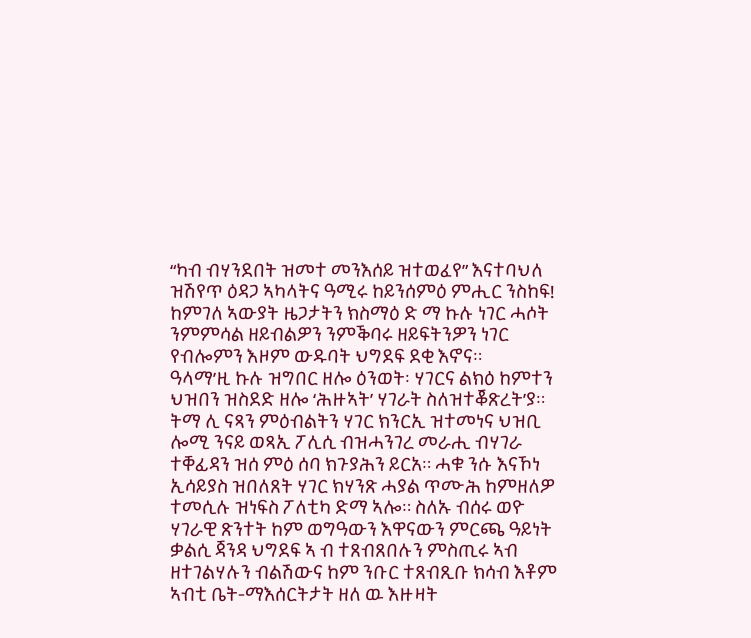“ካብ ብሃንደበት ዝመተ መንእሰይ ዝተወፈየ” እናተባህለ ዝሽየጥ ዕዳጋ ኣካላትና ዓሚሩ ከይንሰምዕ ምሒር ንስከፍ! ከምገለ ኣውያት ዜጋታትን ክስማዕ ድ ማ ኩሉ ነገር ሓሶት ንምምሳል ዘይብልዎን ንምቕባሩ ዘይፍትንዎን ነገር የብሎምን እዞም ውዱባት ህግደፍ ደቂ እኖና።
ዓላማ’ዚ ኩሉ ዝግበር ዘሎ ዕንወት፡ ሃገርና ልክዕ ከምተን ህዝበን ዝስደድ ዘሎ ‘ሕዙኣት’ ሃገራት ስለዝተቖጽረት’ያ። ትማ ሊ ናጻን ምዕብልትን ሃገር ክንርኢ ዝተመነና ህዝቢ ሎሚ ንናይ ወጻኢ ፖሊሲ ብዝሓንገረ መራሒ ብሃገራ ተቐፊዳን ዝሰ ምዕ ሰባ ክጉያሕን ይርአ። ሓቁ ንሱ እናኾነ ኢሳይያስ ዝበለጸት ሃገር ክሃንጽ ሓያል ጥሙሕ ከምዘለዎ ተመሲሉ ዝነፍስ ፖለቲካ ድማ ኣሎ። ስለኡ ብሰሩ ወዮ ሃገራዊ ጽንተት ከም ወግዓውን እዋናውን ምርጫ ዓይነት ቃልሲ ጃንዳ ህግደፍ ኣ ብ ተጸብጸበሉን ምስጢሩ ኣብ ዘተገልሃሉን ብልሽውና ከም ንቡር ተጸብጺቡ ክሳብ እቶም ኣብቲ ቤት-ማእሰርትታት ዘለ ዉ እዙዛት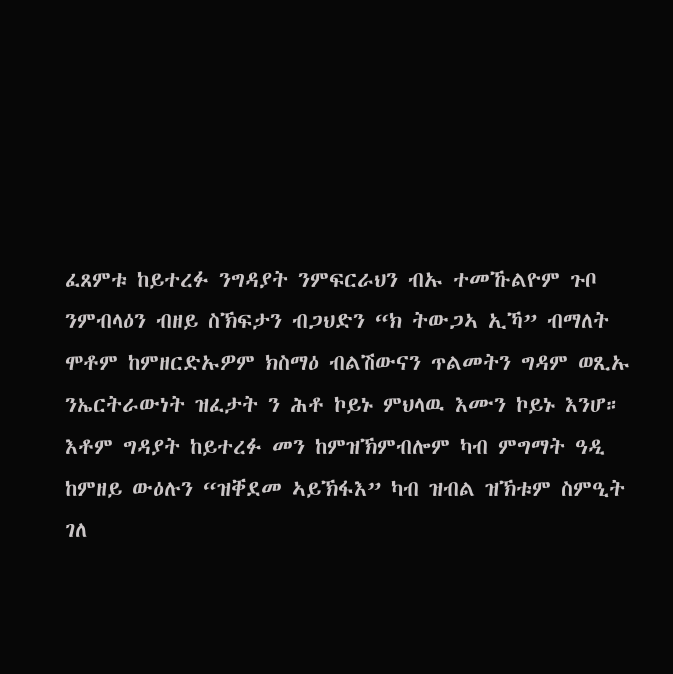ፈጸምቱ ከይተረፉ ንግዳያት ንምፍርራህን ብኡ ተመኹልዮም ጉቦ ንምብላዕን ብዘይ ስኽፍታን ብጋህድን “ክ ትውጋኣ ኢኻ” ብማለት ሞቶም ከምዘርድኡዎም ክስማዕ ብልሽውናን ጥልመትን ግዳም ወጺኡ ንኤርትራውነት ዝፈታት ን ሕቶ ኮይኑ ምህላዉ እሙን ኮይኑ እንሆ። እቶም ግዳያት ከይተረፉ መን ከምዝኽምብሎም ካብ ምግማት ዓዲ ከምዘይ ውዕሉን “ዝቐደመ ኣይኽፋእ” ካብ ዝብል ዝኽቱም ስምዒት ገለ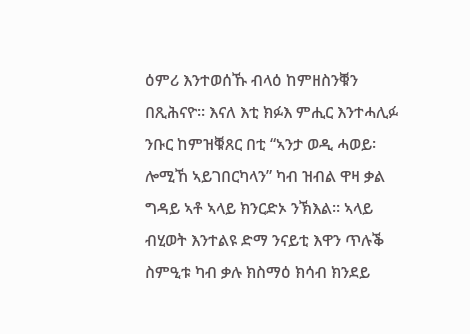ዕምሪ እንተወሰኹ ብላዕ ከምዘስንቑን በጺሕናዮ። እናለ እቲ ክፉእ ምሒር እንተሓሊፉ ንቡር ከምዝቑጸር በቲ “ኣንታ ወዲ ሓወይ፡ ሎሚኸ ኣይገበርካላን” ካብ ዝብል ዋዛ ቃል ግዳይ ኣቶ ኣላይ ክንርድኦ ንኽእል። ኣላይ ብሂወት እንተልዩ ድማ ንናይቲ እዋን ጥሉቕ ስምዒቱ ካብ ቃሉ ክስማዕ ክሳብ ክንደይ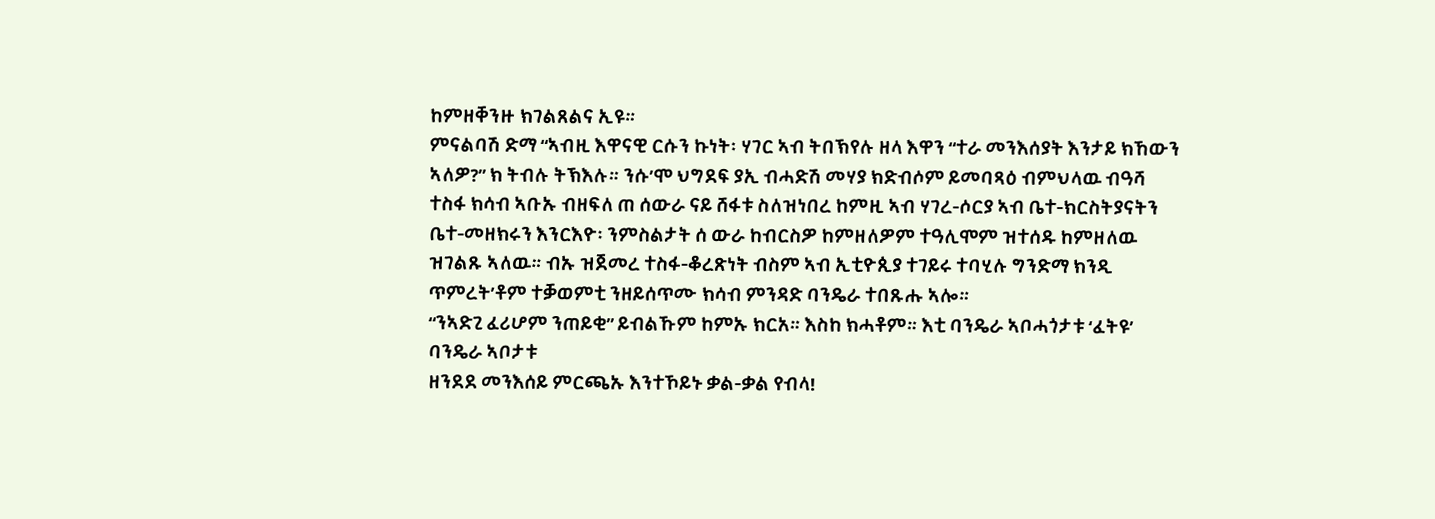ከምዘቐንዙ ክገልጸልና ኢዩ።
ምናልባሽ ድማ “ኣብዚ እዋናዊ ርሱን ኩነት፡ ሃገር ኣብ ትበኽየሉ ዘላ እዋን “ተራ መንእሰያት እንታይ ክኸውን ኣለዎ?” ክ ትብሉ ትኽእሉ። ንሱ’ሞ ህግደፍ ያኢ ብሓድሽ መሃያ ክድብሶም ይመባጻዕ ብምህላዉ ብዓሻ ተስፋ ክሳብ ኣቡኡ ብዘፍለ ጠ ሰውራ ናይ ሸፋቱ ስለዝነበረ ከምዚ ኣብ ሃገረ-ሶርያ ኣብ ቤተ-ክርስትያናትን ቤተ-መዘክሩን እንርእዮ፡ ንምስልታት ሰ ውራ ከብርስዎ ከምዘለዎም ተዓሊሞም ዝተሰዱ ከምዘለዉ ዝገልጹ ኣለዉ። ብኡ ዝጀመረ ተስፋ-ቆረጽነት ብስም ኣብ ኢቲዮጲያ ተገይሩ ተባሂሉ ግንድማ ክንዲ ጥምረት’ቶም ተቓወምቲ ንዘይሰጥሙ ክሳብ ምንዳድ ባንዴራ ተበጹሑ ኣሎ።
“ንኣድጊ ፈሪሆም ንጠይቂ” ይብልኹም ከምኡ ክርአ። እስከ ክሓቶም። እቲ ባንዴራ ኣቦሓጎታቱ ‘ፈትዩ’ ባንዴራ ኣቦታቱ
ዘንደደ መንእሰይ ምርጫኡ እንተኾይኑ ቃል-ቃል የብላ!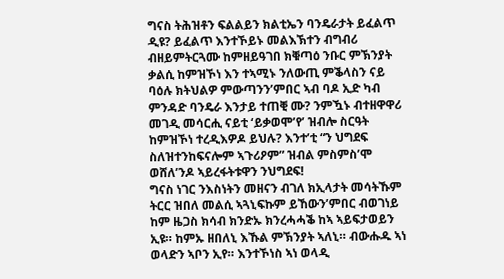ግናስ ትሕዝቶን ፍልልይን ክልቲኤን ባንዴራታት ይፈልጥ ዲዩ? ይፈልጥ እንተኾይኑ መልእኽተን ብግብሪ ብዘይምትርጓሙ ከምዘይዓገበ ክቑጣዕ ንቡር ምኽንያት ቃልሲ ከምዝኾነ እን ተኣሚኑ ንለውጢ ምቕላስን ናይ ባዕሉ ክትህልዎ ምውጣንን’ምበር ኣብ ባዶ ኢድ ካብ ምንዳድ ባንዴራ እንታይ ተጠቒ ሙ? ንምዃኑ ብተዘዋዋሪ መገዲ መሳርሒ ናይቲ ‘ይቃወሞ’የ’ ዝብሎ ስርዓት ከምዝኾነ ተረዲእዎዶ ይህሉ? እንተ’ቲ “ን ህግደፍ ስለዝተንከፍናሎም ኣጉሪዖም” ዝብል ምስምስ’ሞ ወሸለ’ንዶ ኣይረፋትቱዋን ንህግደፍ!
ግናስ ነገር ንእስነትን መዘናን ብገለ ክኢላታት መሳትኹም ትርር ዝበለ መልሲ ኣጓኒፍኩም ይኸውን’ምበር ብወገነይ ከም ዜጋስ ክሳብ ክንድኡ ክንረሓሓቕ ከኣ ኣይፍታወይን ኢዩ። ከምኡ ዘበለኒ እኹል ምኽንያት ኣለኒ። ብውሑዱ ኣነ ወላድን ኣቦን ኢየ። እንተኾነስ ኣነ ወላዲ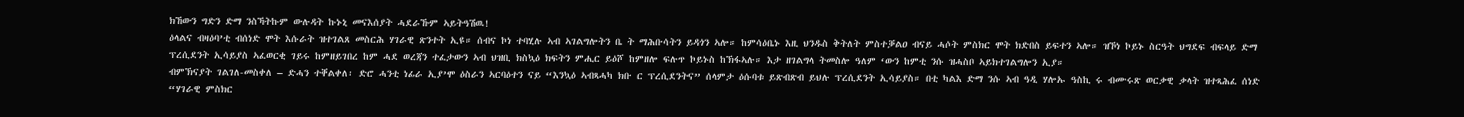ክኸውን ግድን ድማ ንስኻትኩም ውሉዳት ኩኑኒ መናእሰያት ሓደራኹም ኣይትዓሽዉ!
ዕላልና ብዛዕባ’ቲ ብሰነድ ሞት እሱራት ዝተገልጸ መስርሕ ሃገራዊ ጽንተት ኢዩ። ሰብና ኮነ ተባሂሉ ኣብ ኣገልግሎትን ቤ ት ማሕቡሳትን ይዳጎን ኣሎ። ከምሳዕቤኑ እዚ ህንዱስ ቅትለት ምስተቓልዐ ብናይ ሓሶት ምስክር ሞት ክድበስ ይፍተን ኣሎ። ዝኾነ ኮይኑ ስርዓት ህግደፍ ብፍላይ ድማ ፕረሲደንት ኢሳይያስ ኣፈወርቂ ገይሩ ከምዘይገበረ ከም ሓደ ወረጃን ተፈታውን ኣብ ህዝቢ ክስኳዕ ክፍትን ምሒር ይዕሾ ከምዘሎ ፍሉጥ ኮይኑስ ከኽፋኣሉ። እታ ዘገልግላ ትመስሎ ዓለም ‘ውን ከምቲ ንሱ ዝሓስቦ ኣይክተገልግሎን ኢያ።
ብምኽናያት ገልገለ-መስቀለ – ድሓን ተቐልቀለ፡ ድሮ ሓንቲ ነፊራ ኢያ’ሞ ዕስራን ኣርባዕተን ናይ “እንኳዕ ኣብጻሓካ ክቡ ር ፕረሲደንትና” ሰላምታ ዕሱባቱ ይጽብጽብ ይህሉ ፕረሲደንት ኢሳይያስ። በቲ ካልእ ድማ ንሱ ኣብ ዓዲ ሃሎኡ ዓስኪ ሩ ብሙሩጽ ወርቃዊ ቃላት ዝተጻሕፈ ሰነድ “ሃገራዊ ምስክር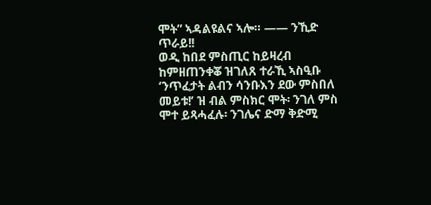ሞት” ኣዳልዩልና ኣሎ። —— ንኺድ ጥራይ!!
ወዲ ከበደ ምስጢር ከይዛረብ ከምዘጠንቀቖ ዝገለጸ ተራኺ ኣስዒቡ ‘ንጥፈታት ልብን ሳንቡእን ደው ምስበለ መይቱ!’ ዝ ብል ምስክር ሞት፡ ንገለ ምስ ሞተ ይጻሓፈሉ፡ ንገሌና ድማ ቅድሚ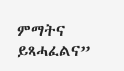ምማትና ይጻሓፈልና”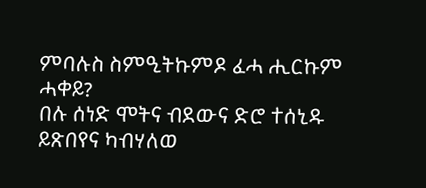ምባሉስ ስምዒትኩምዶ ፈሓ ሒርኩም ሓቀይ?
በሉ ሰነድ ሞትና ብደውና ድሮ ተሰኒዱ ይጽበየና ካብሃለወ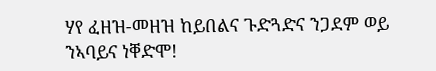ሃየ ፈዘዝ-መዘዝ ከይበልና ጉድጓድና ንጋደም ወይ ንኣባይና ነቐድሞ!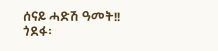ሰናይ ሓድሽ ዓመት!!
ጎደፋ፡